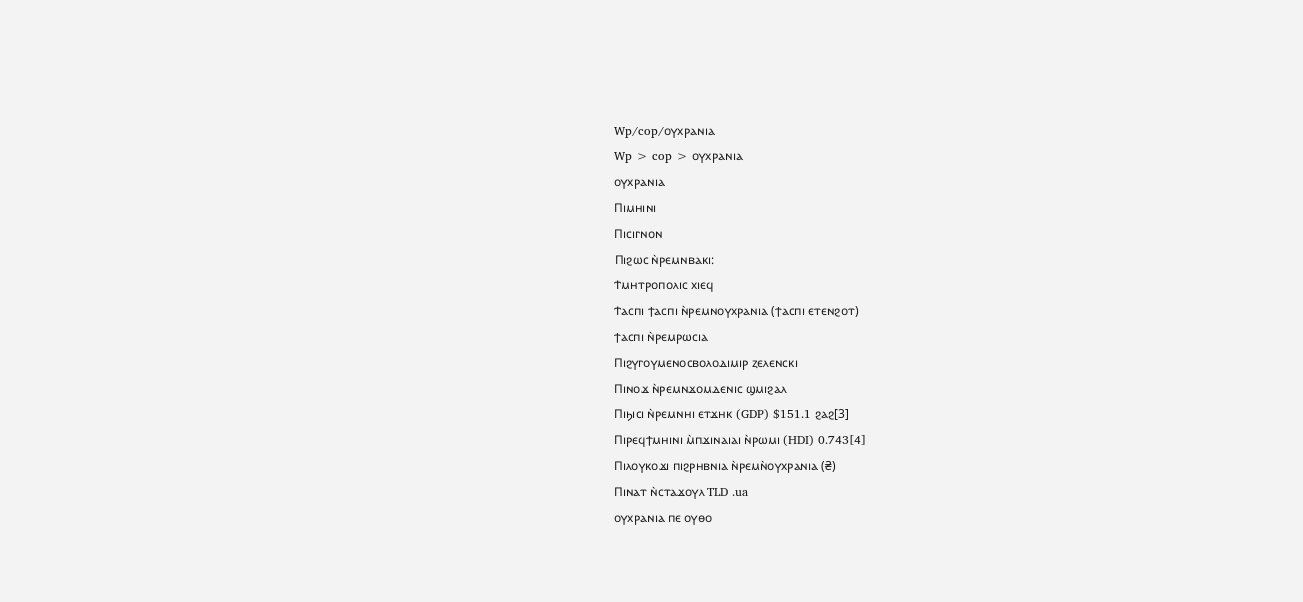Wp/cop/ⲟⲩⲭⲣⲁⲛⲓⲁ
Wp > cop > ⲟⲩⲭⲣⲁⲛⲓⲁ
ⲟⲩⲭⲣⲁⲛⲓⲁ
Ⲡⲓⲙⲏⲓⲛⲓ
Ⲡⲓⲥⲓⲅⲛⲟⲛ
Ⲡⲓϩⲱⲥ ⲛ̀ⲣⲉⲙⲛⲃⲁⲕⲓ:
Ϯⲙⲏⲧⲣⲟⲡⲟⲗⲓⲥ ⲭⲓⲉϥ
Ϯⲁⲥⲡⲓ ϯⲁⲥⲡⲓ ⲛ̀ⲣⲉⲙⲛⲟⲩⲭⲣⲁⲛⲓⲁ (ϯⲁⲥⲡⲓ ⲉⲧⲉⲛϩⲟⲧ)
ϯⲁⲥⲡⲓ ⲛ̀ⲣⲉⲙⲣⲱⲥⲓⲁ
Ⲡⲓϩⲩⲅⲟⲩⲙⲉⲛⲟⲥⲃⲟⲗⲟⲇⲓⲙⲓⲣ ⲍⲉⲗⲉⲛⲥⲕⲓ
Ⲡⲓⲛⲟϫ ⲛ̀ⲣⲉⲙⲛϫⲟⲙⲇⲉⲛⲓⲥ ϣⲙⲓϩⲁⲗ
Ⲡⲓϧⲓⲥⲓ ⲛ̀ⲣⲉⲙⲛⲏⲓ ⲉⲧϫⲏⲕ (GDP) $151.1 ϩⲁϩ[3]
Ⲡⲓⲣⲉϥϯⲙⲏⲓⲛⲓ ⲙ̀ⲡϫⲓⲛⲁⲓⲁⲓ ⲛ̀ⲣⲱⲙⲓ (HDI) 0.743[4]
Ⲡⲓⲗⲟⲩⲕⲟϫⲓ ⲡⲓϩⲣⲏⲃⲛⲓⲁ ⲛ̀ⲣⲉⲙⲛ̀ⲟⲩⲭⲣⲁⲛⲓⲁ (₴)
Ⲡⲓⲛⲁⲧ ⲛ̀ⲥⲧⲁϫⲟⲩⲗ TLD .ua
ⲟⲩⲭⲣⲁⲛⲓⲁ ⲡⲉ ⲟⲩⲑⲟ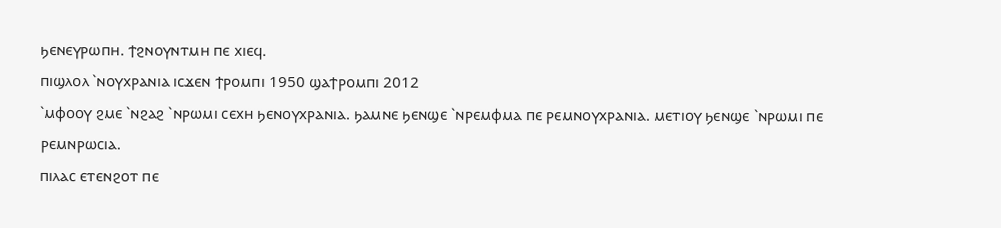ϧⲉⲛⲉⲩⲣⲱⲡⲏ. ϯϩⲛⲟⲩⲛⲧⲙⲏ ⲡⲉ ⲭⲓⲉϥ.
ⲡⲓϣⲗⲟⲗ `ⲛⲟⲩⲭⲣⲁⲛⲓⲁ ⲓⲥϫⲉⲛ ϯⲣⲟⲙⲡⲓ 1950 ϣⲁϯⲣⲟⲙⲡⲓ 2012
`ⲙⲫⲟⲟⲩ ϩⲙⲉ `ⲛϩⲁϩ `ⲛⲣⲱⲙⲓ ⲥⲉⲭⲏ ϧⲉⲛⲟⲩⲭⲣⲁⲛⲓⲁ. ϧⲁⲙⲛⲉ ϧⲉⲛϣⲉ `ⲛⲣⲉⲙⲫⲙⲁ ⲡⲉ ⲣⲉⲙⲛⲟⲩⲭⲣⲁⲛⲓⲁ. ⲙⲉⲧⲓⲟⲩ ϧⲉⲛϣⲉ `ⲛⲣⲱⲙⲓ ⲡⲉ ⲣⲉⲙⲛⲣⲱⲥⲓⲁ.
ⲡⲓⲗⲁⲥ ⲉⲧⲉⲛϩⲟⲧ ⲡⲉ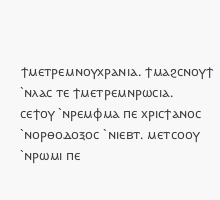ϯⲙⲉⲧⲣⲉⲙⲛⲟⲩⲭⲣⲁⲛⲓⲁ. ϯⲙⲁϩⲥⲛⲟⲩϯ `ⲛⲗⲁⲥ ⲧⲉ ϯⲙⲉⲧⲣⲉⲙⲛⲣⲱⲥⲓⲁ.
ⲥⲉϯⲟⲩ `ⲛⲣⲉⲙⲫⲙⲁ ⲡⲉ ⲭⲣⲓⲥϯⲁⲛⲟⲥ `ⲛⲟⲣⲑⲟⲇⲟⲝⲟⲥ `ⲛⲓⲉⲃⲧ. ⲙⲉⲧⲥⲟⲟⲩ `ⲛⲣⲱⲙⲓ ⲡⲉ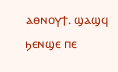ⲁⲑⲛⲟⲩϯ. ϣⲁϣϥ ϧⲉⲛϣⲉ ⲡⲉ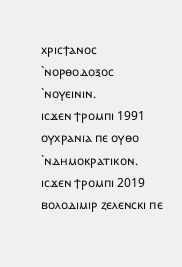ⲭⲣⲓⲥϯⲁⲛⲟⲥ `ⲛⲟⲣⲑⲟⲇⲟⲝⲟⲥ `ⲛⲟⲩⲉⲓⲛⲓⲛ.
ⲓⲥϫⲉⲛ ϯⲣⲟⲙⲡⲓ 1991 ⲟⲩⲭⲣⲁⲛⲓⲁ ⲡⲉ ⲟⲩⲑⲟ `ⲛⲇⲏⲙⲟⲕⲣⲁⲧⲓⲕⲟⲛ. ⲓⲥϫⲉⲛ ϯⲣⲟⲙⲡⲓ 2019 ⲃⲟⲗⲟⲇⲓⲙⲓⲣ ⲍⲉⲗⲉⲛⲥⲕⲓ ⲡⲉ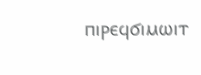ⲡⲓⲣⲉϥϭⲓⲙⲱⲓⲧ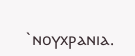`ⲛⲟⲩⲭⲣⲁⲛⲓⲁ.